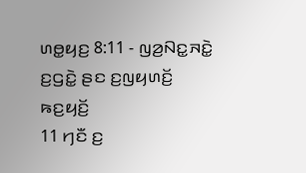ꤛꤥ꤭ꤟꤢ꤬ 8:11 - ꤜꤤ꤬ꤡꤢ꤭ꤏꤢꤧ꤭ ꤢ꤬ꤞꤢꤧ꤭ ꤔꤢ ꤢ꤬ꤜꤟꤛꤢꤩ꤬ ꤒꤢ꤬ꤟꤢꤩ꤬
11 ꤚꤢꤪ ꤢ꤬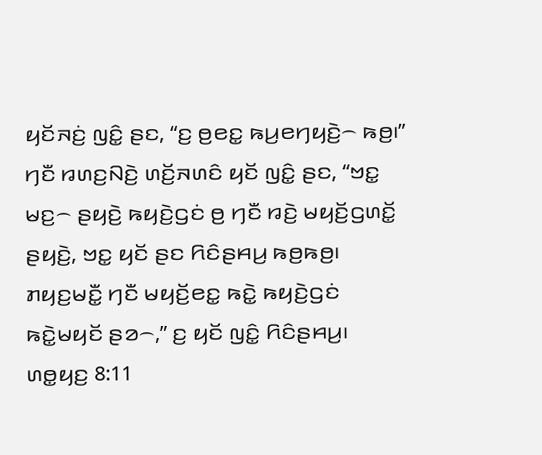ꤟꤢꤩꤏꤢꤦ꤬ ꤜꤢꤨ꤭ ꤔꤢ, “ꤢ꤬ ꤥ꤬ꤕꤢ꤭ ꤒꤣ꤬ꤕꤚꤟꤢꤧ꤬꤮ ꤒꤥ꤬꤯” ꤚꤢꤪ ꤙꤛꤢ꤬ꤡꤢꤧ꤬ ꤛꤢꤩ꤬ꤏꤛꤢꤨ ꤟꤢꤩ ꤜꤢꤨ꤭ ꤔꤢ, “ꤠꤢ꤭ ꤗꤢ꤬꤮ ꤔꤟꤢꤧ꤬ ꤒꤟꤢꤧ꤬ꤞꤢꤦ ꤥ꤬ ꤚꤢꤪ ꤙꤢꤧ꤬ ꤗꤟꤢꤩ꤬ꤞꤛꤢꤩ꤭ ꤔꤟꤢꤧ꤬, ꤠꤢ꤭ ꤟꤢꤩ ꤔꤢ ꤖꤢꤨꤔꤌꤣ꤬ ꤒꤥ꤬ꤒꤥ꤬꤯ ꤊꤟꤢ꤬ꤗꤢꤪ꤭ ꤚꤢꤪ ꤗꤟꤢꤩ꤬ꤕꤢ꤭ ꤒꤢꤧ꤭ ꤒꤟꤢꤧ꤬ꤞꤢꤦ ꤒꤢꤧ꤭ꤗꤟꤢꤩ ꤔꤤ꤮,” ꤢ꤬ ꤟꤢꤩ ꤜꤢꤨ꤭ ꤖꤢꤨꤔꤌꤣ꤬꤯
ꤛꤥ꤭ꤟꤢ꤬ 8:11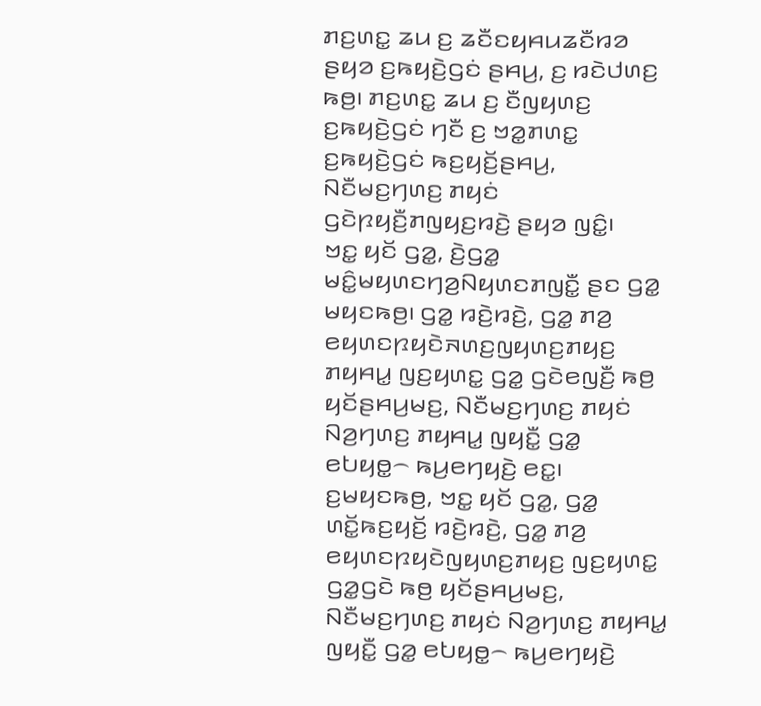ꤊꤢ꤬ꤛꤢ꤭ ꤘꤣ ꤢ꤬ ꤘꤢꤪꤢꤟꤌꤣꤘꤢꤪꤙꤤ ꤔꤟꤤ ꤢ꤬ꤒꤟꤢꤧ꤬ꤞꤢꤦ ꤔꤌꤣ꤬, ꤢ꤬ ꤙꤢꤧꤓꤛꤢ꤬ ꤒꤥ꤬꤯ ꤊꤢ꤬ꤛꤢ꤭ ꤘꤣ ꤢ꤬ ꤢꤪꤜꤟꤛꤢ꤬ ꤢ꤬ꤒꤟꤢꤧ꤬ꤞꤢꤦ ꤚꤢꤪ ꤢ꤬ ꤠꤤ꤭ꤊꤛꤢ꤭ ꤢ꤬ꤒꤟꤢꤧ꤬ꤞꤢꤦ ꤒꤢ꤬ꤟꤢꤩ꤬ꤔꤌꤣ꤬, ꤡꤢꤪꤗꤢ꤬ꤚꤛꤢ꤬ ꤊꤟꤢꤦ ꤞꤢꤧꤐꤟꤢꤪ꤬ꤊꤜꤟꤢ꤬ꤙꤢꤧ꤬ ꤔꤟꤤ ꤜꤢꤨ꤭꤯
ꤠꤢ꤭ ꤟꤢꤩ ꤞꤤ꤭, ꤢꤧ꤬ꤞꤤ꤭ ꤗꤢꤨ꤭ꤗꤟꤛꤢꤚꤤ꤬ꤡꤟꤛꤢꤊꤜꤢꤪ꤭ ꤔꤢ ꤞꤤ꤭ ꤗꤟꤢꤒꤥ꤬꤯ ꤞꤤ꤭ ꤙꤢꤧ꤬ꤙꤢꤧ꤬, ꤞꤤ꤭ ꤊꤤ꤬ ꤕꤟꤛꤢꤐꤟꤢꤧꤏꤛꤢ꤬ꤜꤟꤛꤢ꤬ꤊꤟꤢ꤬ ꤊꤟꤌꤣ꤭ ꤜꤢ꤬ꤟꤛꤢ꤭ ꤞꤤ꤭ ꤞꤢꤧꤕꤜꤢꤪ꤬ ꤒꤥ꤬ ꤟꤢꤩꤔꤌꤣ꤬ꤗꤢ꤬, ꤡꤢꤪꤗꤢ꤬ꤚꤛꤢ꤬ ꤊꤟꤢꤦ ꤡꤤ꤬ꤚꤛꤢ꤬ ꤊꤟꤌꤣ꤭ ꤜꤟꤢꤪ꤭ ꤞꤤ꤭ ꤕꤝꤟꤥ꤭꤮ ꤒꤣ꤬ꤕꤚꤟꤢꤧ꤬ ꤕꤢ꤭꤯
ꤢ꤬ꤗꤟꤢꤒꤥ꤬, ꤠꤢ꤭ ꤟꤢꤩ ꤞꤤ꤭, ꤞꤤ꤭ ꤛꤢꤩ꤭ꤒꤢ꤬ꤟꤢꤩ꤬ ꤙꤢꤧ꤬ꤙꤢꤧ꤬, ꤞꤤ꤭ ꤊꤤ꤬ ꤕꤟꤛꤢꤐꤟꤢꤧꤜꤟꤛꤢ꤬ꤊꤟꤢ꤬ ꤜꤢ꤬ꤟꤛꤢ꤭ ꤞꤤ꤭ꤞꤢꤧ ꤒꤥ꤬ ꤟꤢꤩꤔꤌꤣ꤬ꤗꤢ꤬, ꤡꤢꤪꤗꤢ꤬ꤚꤛꤢ꤬ ꤊꤟꤢꤦ ꤡꤤ꤬ꤚꤛꤢ꤬ ꤊꤟꤌꤣ꤭ ꤜꤟꤢꤪ꤭ ꤞꤤ꤭ ꤕꤝꤟꤥ꤭꤮ ꤒꤣ꤬ꤕꤚꤟꤢꤧ꤬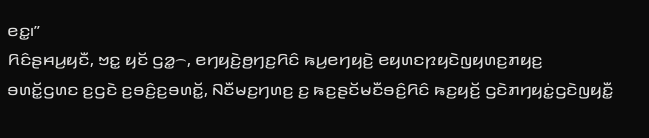ꤕꤢ꤭꤯”
ꤖꤢꤨꤔꤌꤣ꤬ꤟꤢꤪ, ꤠꤢ꤭ ꤟꤢꤩ ꤞꤤ꤭꤮, ꤕꤚꤟꤢꤧ꤬ꤥ꤬ꤚꤢ꤬ꤖꤢꤨ ꤒꤣ꤬ꤕꤚꤟꤢꤧ꤬ ꤕꤟꤛꤢꤐꤟꤢꤧꤜꤟꤛꤢ꤬ꤊꤟꤢ꤬ ꤋꤛꤢꤩ꤭ꤞꤛꤢ ꤢ꤬ꤞꤢꤧ ꤢ꤬ꤋꤢꤨ꤬ꤢ꤬ꤋꤛꤢꤩ꤭, ꤡꤢꤪꤗꤢ꤬ꤚꤛꤢ꤬ ꤢ꤬ ꤒꤢ꤬ꤔꤢꤩꤗꤢꤪꤋꤢꤨ꤬ꤖꤢꤨ ꤒꤢ꤬ꤟꤢꤩ꤬ ꤞꤢꤧꤊꤚꤟꤢꤦ꤭ꤞꤢꤧꤜꤟꤢꤪ꤭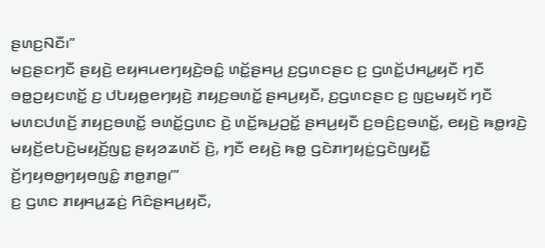ꤔꤛꤢ꤬ꤡꤢꤪ꤯”
ꤗꤢ꤬ꤔꤢꤚꤢꤪ ꤔꤟꤢꤧ꤬ ꤕꤟꤌꤣꤕꤚꤟꤢꤧ꤬ꤋꤢꤨ꤭ ꤛꤢꤩ꤭ꤔꤌꤣ꤬ ꤢ꤬ꤞꤛꤢꤔꤢ ꤢ꤬ ꤞꤛꤢꤩ꤭ꤓꤌꤣ꤭ꤟꤢꤪ ꤚꤢꤪ ꤋꤥ꤭ꤑꤟꤢꤛꤢꤩ꤭ ꤢ꤬ ꤓꤝꤟꤥ꤭ꤕꤚꤟꤢꤧ꤬ ꤊꤟꤢ꤬ꤋꤛꤢꤩ꤭ ꤔꤌꤣ꤬ꤟꤢꤪ, ꤢ꤬ꤞꤛꤢꤔꤢ ꤢ꤬ ꤜꤢ꤬ꤗꤟꤢꤩ ꤚꤢꤪ ꤗꤛꤢꤓꤛꤢꤩ꤬ ꤊꤟꤢ꤬ꤋꤛꤢꤩ꤭ ꤋꤛꤢꤩ꤭ꤞꤛꤢ ꤢꤧ꤬ ꤛꤢꤩ꤭ꤒꤣ꤬ꤑꤢꤩ꤭ ꤔꤌꤣ꤬ꤟꤢꤪ ꤢ꤬ꤋꤢꤨ꤬ꤢ꤬ꤋꤛꤢꤩ꤭, ꤕꤟꤢꤧ꤬ ꤒꤥ꤭ꤙꤢꤧ꤬ ꤗꤟꤢꤩ꤬ꤕꤝꤢꤧ꤬ꤗꤟꤢꤩ꤬ꤜꤢ꤭ ꤔꤟꤤꤘꤛꤢꤩ ꤢꤧ꤬, ꤚꤢꤪ ꤕꤟꤢꤧ꤬ ꤒꤥ꤭ ꤞꤢꤧꤊꤚꤟꤢꤦ꤭ꤞꤢꤧꤜꤟꤢꤪ꤭ ꤢꤩ꤬ꤚꤟꤥꤥ꤭ꤚꤟꤥꤜꤢꤨ꤭ ꤊꤥ꤭ꤊꤥ꤭꤯’”
ꤢ꤬ ꤞꤛꤢ ꤊꤟꤌꤣ꤭ꤘꤢꤦ꤬ ꤖꤢꤨꤔꤌꤣ꤬ꤟꤢꤪ,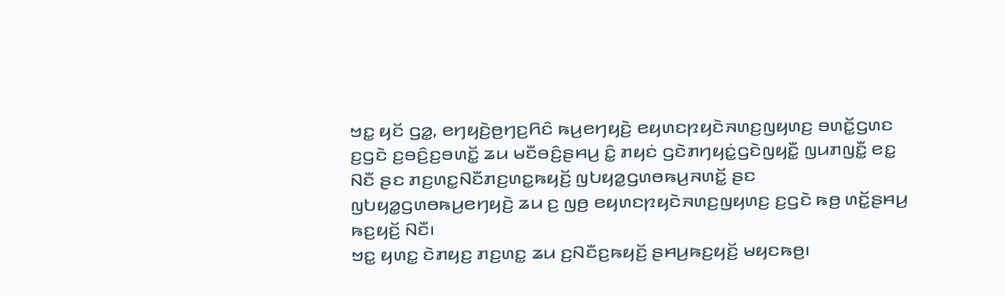ꤠꤢ꤭ ꤟꤢꤩ ꤞꤤ꤭, ꤕꤚꤟꤢꤧ꤬ꤥ꤬ꤚꤢ꤬ꤖꤢꤨ ꤒꤣ꤬ꤕꤚꤟꤢꤧ꤬ ꤕꤟꤛꤢꤐꤟꤢꤧꤏꤛꤢ꤬ꤜꤟꤛꤢ꤬ ꤋꤛꤢꤩ꤭ꤞꤛꤢ ꤢ꤬ꤞꤢꤧ ꤢ꤬ꤋꤢꤨ꤬ꤢ꤬ꤋꤛꤢꤩ꤭ ꤘꤣ ꤗꤢꤪꤋꤢꤨ꤬ꤔꤌꤣ꤬ ꤢꤨ꤭ ꤊꤟꤢꤦ ꤞꤢꤧꤊꤚꤟꤢꤦ꤭ꤞꤢꤧꤜꤟꤢꤪ꤭ ꤜꤣꤊꤜꤢꤪ꤭ ꤕꤢ꤭ ꤡꤢꤪ ꤔꤢ ꤊꤢ꤬ꤛꤢ꤭ꤡꤢꤪꤊꤢ꤬ꤛꤢ꤭ꤒꤟꤢꤩ꤬ ꤜꤝꤟꤤ꤭ꤞꤛꤥꤒꤣ꤬ꤏꤛꤢꤩ꤭ ꤔꤢ ꤜꤝꤟꤤ꤭ꤞꤛꤥꤒꤣ꤬ꤕꤚꤟꤢꤧ꤬ ꤘꤣ ꤢ꤬ ꤜꤥ꤬ ꤕꤟꤛꤢꤐꤟꤢꤧꤏꤛꤢ꤬ꤜꤟꤛꤢ꤬ ꤢ꤬ꤞꤢꤧ ꤒꤥ꤬ ꤛꤢꤩ꤭ꤔꤌꤣ꤬ ꤒꤢ꤬ꤟꤢꤩ꤬ ꤡꤢꤪ꤯
ꤠꤢ꤭ ꤟꤛꤢ꤭ ꤢꤧꤊꤟꤢ꤬ ꤊꤢ꤬ꤛꤢ꤭ ꤘꤣ ꤢ꤬ꤡꤢꤪꤢ꤬ꤒꤟꤢꤩ꤬ ꤔꤌꤣ꤬ꤒꤢ꤬ꤟꤢꤩ꤬ ꤗꤟꤢꤒꤥ꤬꤯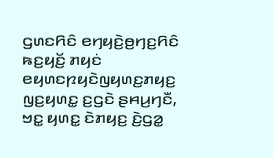ꤞꤛꤢꤖꤢꤨ ꤕꤚꤟꤢꤧ꤬ꤥ꤬ꤚꤢ꤬ꤖꤢꤨ ꤒꤢ꤬ꤟꤢꤩ꤬ ꤊꤟꤢꤦ ꤕꤟꤛꤢꤐꤟꤢꤧꤜꤟꤛꤢ꤬ꤊꤟꤢ꤬ ꤜꤢ꤬ꤟꤛꤢ꤭ ꤢ꤬ꤞꤢꤧ ꤔꤌꤣ꤬ꤚꤢꤪ, ꤠꤢ꤭ ꤟꤛꤢ꤭ ꤢꤧꤊꤟꤢ꤬ ꤢꤧ꤬ꤞꤤ꤭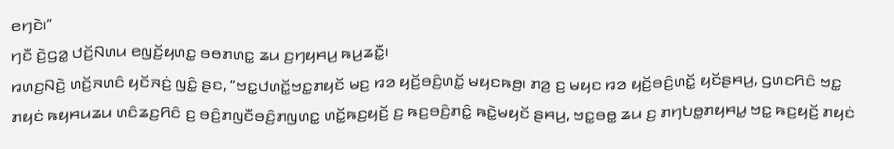ꤕꤚꤢꤧ꤯”
ꤚꤢꤪ ꤢꤧ꤬ꤞꤤ꤭ ꤓꤢꤩ꤬ꤡꤛꤣ ꤕꤜꤢꤩ꤬ꤟꤛꤢ꤭ ꤋꤥꤊꤛꤢ꤭ ꤘꤣ ꤢ꤬ꤚꤟꤌꤣ꤬ ꤒꤣ꤬ꤘꤢꤪ꤭꤯
ꤙꤛꤢ꤬ꤡꤢꤧ꤬ ꤛꤢꤩ꤬ꤏꤛꤢꤨ ꤟꤢꤩꤏꤢꤦ꤬ ꤜꤢꤨ꤭ ꤔꤢ, “ꤠꤢ꤭ꤓꤛꤢꤩ꤭ꤠꤢ꤭ꤊꤟꤢꤩ ꤗꤢ꤬ ꤙꤤ ꤟꤢꤩ꤬ꤋꤢꤨ꤬ꤛꤢꤩ꤭ ꤗꤟꤢꤒꤥ꤬꤯ ꤊꤤ꤬ ꤢ꤬ ꤗꤟꤢ ꤙꤤ ꤟꤢꤩ꤬ꤋꤢꤨ꤬ꤛꤢꤩ꤭ ꤟꤢꤩꤔꤌꤣ꤬, ꤞꤛꤢꤖꤢꤨ ꤠꤢ꤭ ꤊꤟꤢꤦ ꤒꤟꤌꤣꤘꤣ ꤛꤢꤨꤘꤢ꤬ꤖꤢꤨ ꤢ꤬ ꤋꤢꤨ꤬ꤊꤜꤢꤪꤋꤢꤨ꤬ꤊꤜꤛꤢ꤭ ꤛꤢꤩ꤭ꤒꤢ꤬ꤟꤢꤩ꤬ ꤢ꤬ ꤒꤢ꤬ꤋꤢꤨ꤬ꤊꤢꤨ꤭ ꤒꤢꤧ꤭ꤗꤟꤢꤩ ꤔꤌꤣ꤬, ꤠꤢ꤭ꤋꤥ꤭ ꤘꤣ ꤢ꤬ ꤊꤚꤝꤥ꤭ꤊꤟꤌꤣ꤭ ꤠꤢ꤭ ꤒꤢ꤬ꤟꤢꤩ꤬ ꤊꤟꤢꤦ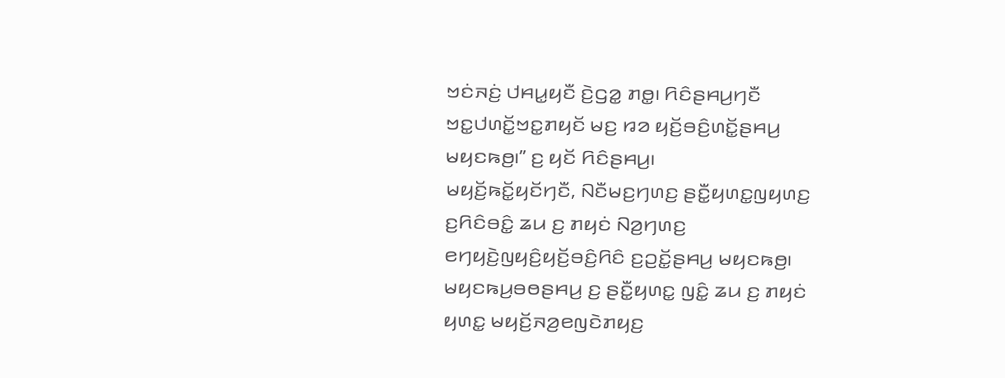ꤠꤢꤦꤏꤢꤦ꤬ ꤓꤌꤣ꤭ꤟꤢꤪ ꤢꤧ꤬ꤞꤤ꤭ ꤊꤥ꤭꤯ ꤖꤢꤨꤔꤌꤣ꤬ꤚꤢꤪ ꤠꤢ꤭ꤓꤛꤢꤩ꤭ꤠꤢ꤭ꤊꤟꤢꤩ ꤗꤢ꤬ ꤙꤤ ꤟꤢꤩ꤬ꤋꤢꤨ꤬ꤛꤢꤩ꤭ꤔꤌꤣ꤬ ꤗꤟꤢꤒꤥ꤬꤯” ꤢ꤬ ꤟꤢꤩ ꤖꤢꤨꤔꤌꤣ꤬꤯
ꤗꤟꤢꤩ꤬ꤒꤢꤩ꤭ꤟꤢꤩꤚꤢꤪ, ꤡꤢꤪꤗꤢ꤬ꤚꤛꤢ꤬ ꤔꤢꤪ꤭ꤟꤛꤢ꤭ꤜꤟꤛꤢ꤬ ꤢ꤬ꤖꤢꤨꤋꤢꤨ꤭ ꤘꤣ ꤢ꤬ ꤊꤟꤢꤦ ꤡꤤ꤬ꤚꤛꤢ꤬ ꤕꤚꤟꤢꤧ꤬ꤜꤟꤢꤨ꤬ꤟꤢꤩ꤬ꤋꤢꤨ꤬ꤖꤢꤨ ꤢ꤬ꤑꤢꤩ꤭ꤔꤌꤣ꤬ ꤗꤟꤢꤒꤥ꤬꤯ ꤗꤟꤢꤒꤣ꤬ꤋꤥꤔꤌꤣ꤬ ꤢ꤬ ꤔꤢꤪ꤭ꤟꤛꤢ꤭ ꤜꤢꤨ꤭ ꤘꤣ ꤢ꤬ ꤊꤟꤢꤦ ꤟꤛꤢ꤭ ꤗꤟꤢꤩ꤬ꤏꤤ꤬ꤕꤜꤢꤧꤊꤟꤢ꤬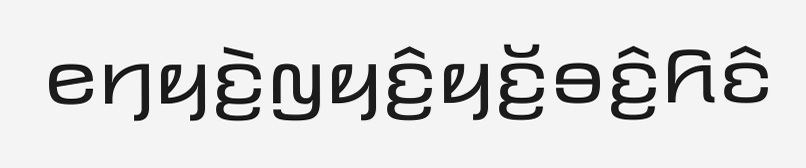ꤕꤚꤟꤢꤧ꤬ꤜꤟꤢꤨ꤬ꤟꤢꤩ꤬ꤋꤢꤨ꤬ꤖꤢꤨ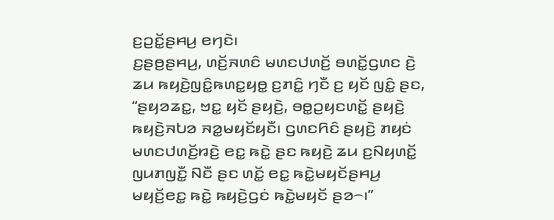ꤢ꤬ꤑꤢꤩ꤭ꤔꤌꤣ꤬ ꤕꤚꤢꤧ꤯
ꤢ꤬ꤔꤥ꤬ꤔꤌꤣ꤬, ꤛꤢꤩ꤬ꤏꤛꤢꤨ ꤗꤛꤢꤓꤛꤢꤩ꤬ ꤋꤛꤢꤩ꤭ꤞꤛꤢ ꤢꤧ꤬ ꤘꤣ ꤒꤟꤢꤧ꤬ꤜꤢꤨ꤭ꤒꤛꤢ꤭ꤟꤥ꤭ ꤢ꤬ꤊꤢꤨ꤭ ꤚꤢꤪ ꤢ꤬ ꤟꤢꤩ ꤜꤢꤨ꤭ ꤔꤢ, “ꤔꤟꤤꤘꤢ꤭, ꤠꤢ꤭ ꤟꤢꤩ ꤔꤟꤢꤧ꤬, ꤋꤥ꤭ꤑꤟꤢꤛꤢꤩ꤭ ꤔꤟꤢꤧ꤬ ꤒꤟꤢꤧ꤬ꤏꤝꤤ ꤏꤤ꤭ꤗꤟꤢꤩꤟꤢꤪ꤯ ꤞꤛꤢꤖꤢꤨ ꤔꤟꤢꤧ꤬ ꤊꤟꤢꤦ ꤗꤛꤢꤓꤛꤢꤩ꤬ꤙꤢꤧ꤬ ꤕꤢ꤭ ꤒꤢꤧ꤭ ꤔꤢ ꤒꤟꤢꤧ꤬ ꤘꤣ ꤢ꤬ꤡꤟꤛꤢꤩ꤭ ꤜꤣꤊꤜꤢꤪ꤭ ꤡꤢꤪ ꤔꤢ ꤛꤢꤩ꤭ ꤕꤢ꤭ ꤒꤢꤧ꤭ꤗꤟꤢꤩꤔꤌꤣ꤬ ꤗꤟꤢꤩ꤬ꤕꤢ꤭ ꤒꤢꤧ꤭ ꤒꤟꤢꤧ꤬ꤞꤢꤦ ꤒꤢꤧ꤭ꤗꤟꤢꤩ ꤔꤤ꤮꤯”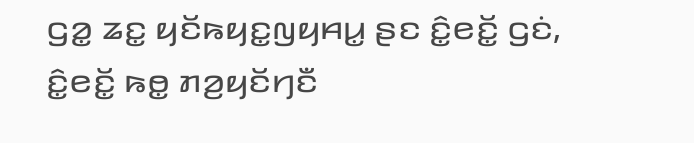ꤞꤤ꤭ ꤘꤢ꤭ ꤟꤢꤩꤒꤟꤢ꤭ꤜꤟꤌꤣ꤭ ꤔꤢ ꤢꤨ꤭ꤕꤢꤩ꤭ ꤞꤢꤦ, ꤢꤨ꤭ꤕꤢꤩ꤭ ꤒꤥ꤭ ꤊꤤ꤬ꤟꤢꤩꤚꤢꤪ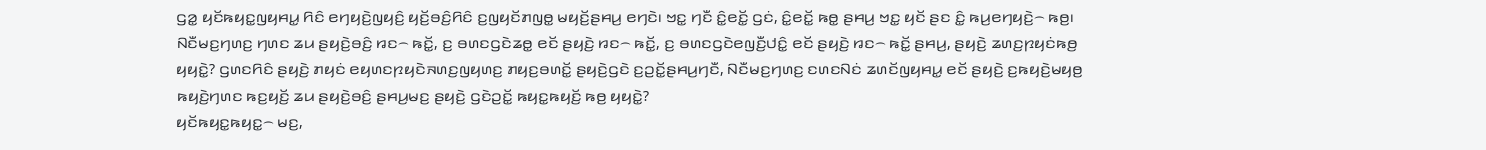ꤞꤤ꤭ ꤟꤢꤩꤒꤟꤢ꤭ꤜꤟꤌꤣ꤭ ꤖꤢꤨ ꤕꤚꤟꤢꤧ꤬ꤜꤟꤢꤨ꤬ ꤟꤢꤩ꤬ꤋꤢꤨ꤬ꤖꤢꤨ ꤢ꤬ꤜꤟꤢꤩꤊꤜꤥ꤭ ꤗꤟꤢꤩ꤬ꤔꤌꤣ꤬ ꤕꤚꤢꤧ꤯ ꤠꤢ꤭ ꤚꤢꤪ ꤢꤨ꤭ꤕꤢꤩ꤭ ꤞꤢꤦ, ꤢꤨ꤭ꤕꤢꤩ꤭ ꤒꤥ꤭ ꤔꤌꤣ꤬ ꤠꤢ꤭ ꤟꤢꤩ ꤔꤢ ꤢꤨ꤭ ꤒꤣ꤬ꤕꤚꤟꤢꤧ꤬꤮ ꤒꤥ꤬꤯
ꤡꤢꤪꤗꤢ꤬ꤚꤛꤢ꤬ ꤚꤛꤢ ꤘꤣ ꤔꤟꤢꤧ꤬ꤋꤢꤨ꤬ ꤙꤢ꤮ ꤒꤢꤩ꤭, ꤢ꤬ ꤋꤛꤢꤞꤢꤧꤘꤥ꤭ ꤕꤢꤩ ꤔꤟꤢꤧ꤬ ꤙꤢ꤮ ꤒꤢꤩ꤭, ꤢ꤬ ꤋꤛꤢꤞꤢꤧꤕꤜꤢꤪ꤬ꤓꤢꤨ꤭ ꤕꤢꤩ ꤔꤟꤢꤧ꤬ ꤙꤢ꤮ ꤒꤢꤩ꤭ ꤔꤌꤣ꤬, ꤔꤟꤢꤧ꤬ ꤘꤛꤢ꤬ꤐꤟꤢꤦꤒꤥ꤬ ꤟꤟꤢꤧ꤭? ꤞꤛꤢꤖꤢꤨ ꤔꤟꤢꤧ꤬ ꤊꤟꤢꤦ ꤕꤟꤛꤢꤐꤟꤢꤧꤏꤛꤢ꤬ꤜꤟꤛꤢ꤬ ꤊꤟꤢ꤬ꤋꤛꤢꤩ꤭ ꤔꤟꤢꤧ꤬ꤞꤢꤧ ꤢ꤬ꤑꤢꤩ꤭ꤔꤌꤣ꤬ꤚꤢꤪ, ꤡꤢꤪꤗꤢ꤬ꤚꤛꤢ꤬ ꤢꤛꤢꤡꤢꤦ ꤘꤛꤢꤩꤜꤟꤌꤣ꤭ ꤕꤢꤩ ꤔꤟꤢꤧ꤬ ꤢ꤬ꤒꤟꤢꤧ꤬ꤗꤟꤥ꤬ ꤒꤟꤢꤧ꤬ꤚꤛꤢ ꤒꤢ꤬ꤟꤢꤩ꤬ ꤘꤣ ꤔꤟꤢꤧ꤬ꤋꤢꤨ꤬ ꤔꤌꤣ꤬ꤗꤢ꤬ ꤔꤟꤢꤧ꤬ ꤞꤢꤧꤑꤢꤩ꤭ ꤒꤟꤢ꤭ꤒꤟꤢꤩ꤬ ꤒꤥ꤬ ꤟꤟꤢꤧ꤭?
ꤟꤢꤩꤒꤟꤢ꤭ꤒꤟꤢ꤭꤮ ꤗꤢ꤬,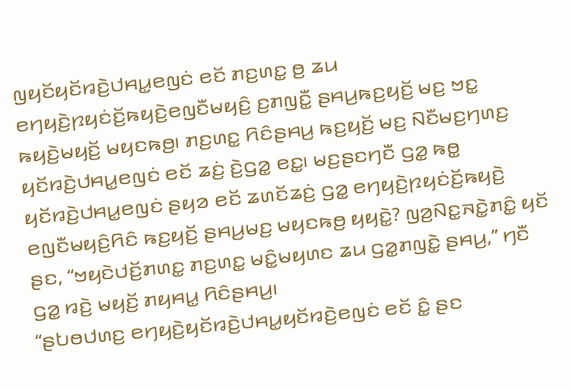ꤜꤟꤢꤩꤟꤢꤩꤙꤢꤧ꤬ꤓꤌꤣ꤭ꤕꤜꤢꤦ ꤕꤢꤩ ꤊꤢ꤬ꤛꤢ꤭ ꤥ꤬ ꤘꤣ ꤕꤚꤟꤢꤧ꤬ꤐꤟꤢꤦꤢꤩ꤬ꤒꤟꤢꤧ꤬ꤕꤜꤢꤪꤗꤟꤢꤨ꤬ ꤢ꤬ꤊꤜꤢꤪ꤭ ꤔꤌꤣ꤬ꤒꤢ꤬ꤟꤢꤩ꤬ ꤗꤢ꤬ ꤠꤢ꤭ ꤒꤟꤢꤧ꤬ꤗꤟꤢꤩ꤬ ꤗꤟꤢꤒꤥ꤬꤯ ꤊꤢ꤬ꤛꤢ꤭ ꤖꤢꤨꤔꤌꤣ꤬ ꤒꤢ꤬ꤟꤢꤩ꤬ ꤗꤢ꤬ ꤡꤢꤪꤗꤢ꤬ꤚꤛꤢ꤬ ꤟꤢꤩꤙꤢꤧ꤬ꤓꤌꤣ꤭ꤕꤜꤢꤦ ꤕꤢꤩ ꤘꤢꤦ꤬ ꤢꤧ꤬ꤞꤤ꤭ ꤕꤢ꤭꤯ ꤗꤢ꤬ꤔꤢꤚꤢꤪ ꤞꤤ꤭ ꤒꤥ꤭ ꤟꤢꤩꤙꤢꤧ꤬ꤓꤌꤣ꤭ꤕꤜꤢꤦ ꤔꤟꤤ ꤕꤢꤩ ꤘꤛꤢꤩꤘꤢꤦ꤬ ꤞꤤ꤭ ꤕꤚꤟꤢꤧ꤬ꤐꤟꤢꤦꤢꤩ꤬ꤒꤟꤢꤧ꤬ ꤕꤜꤢꤪꤗꤟꤢꤨ꤬ꤖꤢꤨ ꤒꤢ꤬ꤟꤢꤩ꤬ ꤔꤌꤣ꤬ꤗꤢ꤬ ꤗꤟꤢꤒꤥ꤬ ꤟꤟꤢꤧ꤭? ꤜꤤ꤬ꤡꤢ꤭ꤏꤢꤧ꤭ꤊꤢꤨ꤭ ꤟꤢꤩ ꤔꤢ, “ꤠꤟꤢꤧꤓꤢꤩ꤬ꤊꤛꤢ꤭ ꤊꤢ꤬ꤛꤢ꤭ ꤗꤢꤨ꤭ꤗꤟꤛꤢ ꤘꤣ ꤞꤤ꤭ꤊꤜꤢꤧ꤭ ꤔꤌꤣ꤬,” ꤚꤢꤪ ꤞꤤ꤭ ꤙꤢꤧ꤬ ꤗꤟꤢꤩ꤬ ꤊꤟꤌꤣ꤭ ꤖꤢꤨꤔꤌꤣ꤬꤯
“ꤔꤝꤥꤓꤛꤢ꤬ ꤕꤚꤟꤢꤧ꤬ꤟꤢꤩꤙꤢꤧ꤬ꤓꤌꤣ꤭ꤟꤢꤩꤙꤢꤧ꤬ꤕꤜꤢꤦ ꤕꤢꤩ ꤢꤨ꤭ ꤔꤢ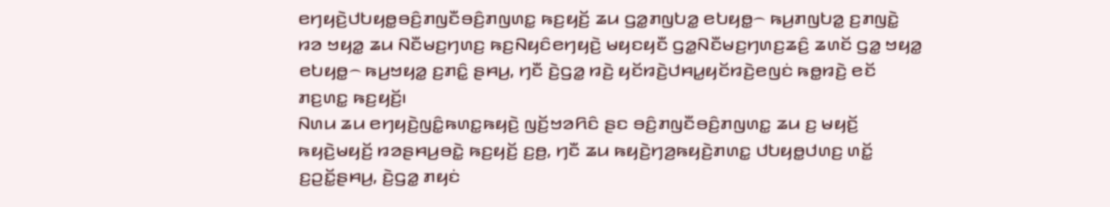ꤕꤚꤟꤢꤧ꤬ꤓꤝꤟꤥ꤭ꤋꤢꤨ꤬ꤊꤜꤢꤪꤋꤢꤨ꤬ꤊꤜꤛꤢ꤭ ꤒꤢ꤬ꤟꤢꤩ꤬ ꤘꤣ ꤞꤤ꤭ꤊꤜꤝꤤ꤭ ꤕꤝꤟꤥ꤭꤮ ꤒꤣ꤬ꤊꤜꤝꤤ꤭ ꤢ꤬ꤊꤜꤢꤧ꤭ ꤙꤤ ꤠꤟꤤ꤭ ꤘꤣ ꤡꤢꤪꤗꤢ꤬ꤚꤛꤢ꤬ ꤒꤢ꤬ꤡꤟꤢꤨꤕꤚꤟꤢꤧ꤬ ꤗꤟꤢꤟꤢꤪ ꤞꤤ꤭ꤡꤢꤪꤗꤢ꤬ꤚꤛꤢ꤬ꤘꤢꤨ꤬ ꤘꤛꤢꤩ ꤞꤤ꤭ ꤠꤟꤤ꤭ ꤕꤝꤟꤥ꤭꤮ ꤒꤣ꤬ꤠꤟꤤ꤭ ꤢ꤬ꤊꤢꤨ꤭ ꤔꤌꤣ꤬, ꤚꤢꤪ ꤢꤧ꤬ꤞꤤ꤭ ꤙꤢꤧ꤬ ꤟꤢꤩꤙꤢꤧ꤬ꤓꤌꤣ꤭ꤟꤢꤩꤙꤢꤧ꤬ꤕꤜꤢꤦ ꤒꤥ꤭ꤙꤢꤧ꤬ ꤕꤢꤩ ꤊꤢ꤬ꤛꤢ꤭ ꤒꤢ꤬ꤟꤢꤩ꤬꤯
ꤡꤛꤣ ꤘꤣ ꤕꤚꤟꤢꤧ꤬ꤜꤢꤨ꤭ꤒꤛꤢ꤭ꤒꤟꤢꤧ꤬ ꤜꤢꤩ꤬ꤠꤤꤖꤢꤨ ꤔꤢ ꤋꤢꤨ꤬ꤊꤜꤢꤪꤋꤢꤨ꤬ꤊꤜꤛꤢ꤭ ꤘꤣ ꤢ꤬ ꤗꤟꤢꤩ꤬ ꤒꤟꤢꤧ꤬ꤗꤟꤢꤩ꤬ ꤙꤤꤔꤌꤣ꤬ꤋꤢꤧ꤭ ꤒꤢ꤬ꤟꤢꤩ꤬ ꤢ꤬ꤥ꤬, ꤚꤢꤪ ꤘꤣ ꤒꤟꤢꤧ꤬ꤚꤤ꤬ꤒꤟꤢꤧ꤬ꤊꤛꤢ꤭ ꤓꤝꤟꤥ꤭ꤓꤛꤢ꤬ ꤛꤢꤩ꤭ ꤢ꤬ꤑꤢꤩ꤭ꤔꤌꤣ꤬, ꤢꤧ꤬ꤞꤤ꤭ ꤊꤟꤢꤦ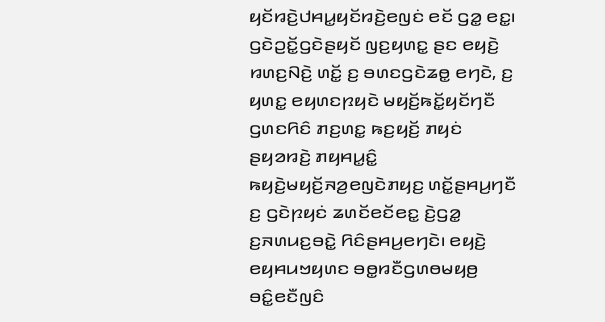ꤟꤢꤩꤙꤢꤧ꤬ꤓꤌꤣ꤭ꤟꤢꤩꤙꤢꤧ꤬ꤕꤜꤢꤦ ꤕꤢꤩ ꤞꤤ꤭ ꤕꤢ꤭꤯
ꤞꤢꤧꤑꤢꤩ꤭ꤞꤢꤧꤔꤟꤢꤩ ꤜꤢ꤬ꤟꤛꤢ꤭ ꤔꤢ ꤕꤟꤢꤧ꤬ ꤙꤛꤢ꤬ꤡꤢꤧ꤬ ꤛꤢꤩ꤭ ꤢ꤬ ꤋꤛꤢꤞꤢꤧꤘꤥ꤭ ꤕꤚꤢꤧ, ꤢ꤬ ꤟꤛꤢ꤭ ꤕꤟꤛꤢꤐꤟꤢꤧ ꤗꤟꤢꤩ꤬ꤒꤢꤩ꤭ꤟꤢꤩꤚꤢꤪ ꤞꤛꤢꤖꤢꤨ ꤊꤢ꤬ꤛꤢ꤭ ꤒꤢ꤬ꤟꤢꤩ꤬ ꤊꤟꤢꤦ ꤔꤟꤤꤙꤢꤧ꤬ ꤊꤟꤌꤣ꤭ꤢꤨ꤭ ꤒꤟꤢꤧ꤬ꤗꤟꤢꤩ꤬ꤏꤤ꤬ꤕꤜꤢꤧꤊꤟꤢ꤬ ꤛꤢꤩ꤭ꤔꤌꤣ꤬ꤚꤢꤪ ꤢ꤬ ꤞꤢꤧꤐꤟꤢꤦ ꤘꤛꤢꤩꤕꤢꤩꤕꤢ꤭ ꤢꤧ꤬ꤞꤤ꤭ ꤢ꤬ꤏꤛꤣꤢ꤬ꤋꤢꤧ꤭ ꤖꤢꤨꤔꤌꤣ꤬ꤕꤚꤢꤧ꤯ ꤕꤟꤢꤧ꤬ ꤕꤟꤌꤣꤠꤟꤛꤢ ꤋꤥ꤭ꤙꤢꤪꤞꤛꤥꤗꤟꤥ꤬ ꤋꤢꤨ꤭ꤕꤢꤪꤜꤢꤨ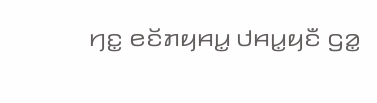ꤚꤢ꤭ ꤕꤢꤩꤊꤟꤌꤣ꤭ ꤓꤌꤣ꤭ꤟꤢꤪ ꤞꤤ꤭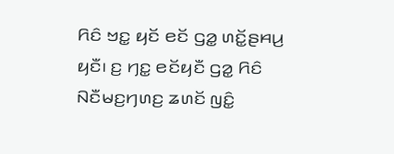ꤖꤢꤨ ꤠꤢ꤭ ꤟꤢꤩ ꤕꤢꤩ ꤞꤤ꤭ ꤛꤢꤩ꤭ꤔꤌꤣ꤬ ꤟꤢꤪ꤯ ꤢ꤬ ꤚꤢ꤭ ꤕꤢꤩꤟꤢꤪ ꤞꤤ꤭ ꤖꤢꤨ ꤡꤢꤪꤗꤢ꤬ꤚꤛꤢ꤬ ꤘꤛꤢꤩ ꤜꤢꤨ꤭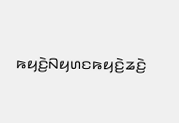ꤒꤟꤢꤧ꤬ꤡꤟꤛꤢꤒꤟꤢꤧ꤬ꤘꤢꤧ꤬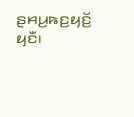ꤔꤌꤣ꤬ꤒꤢ꤬ꤟꤢꤩ꤬ ꤟꤢꤪ꤯